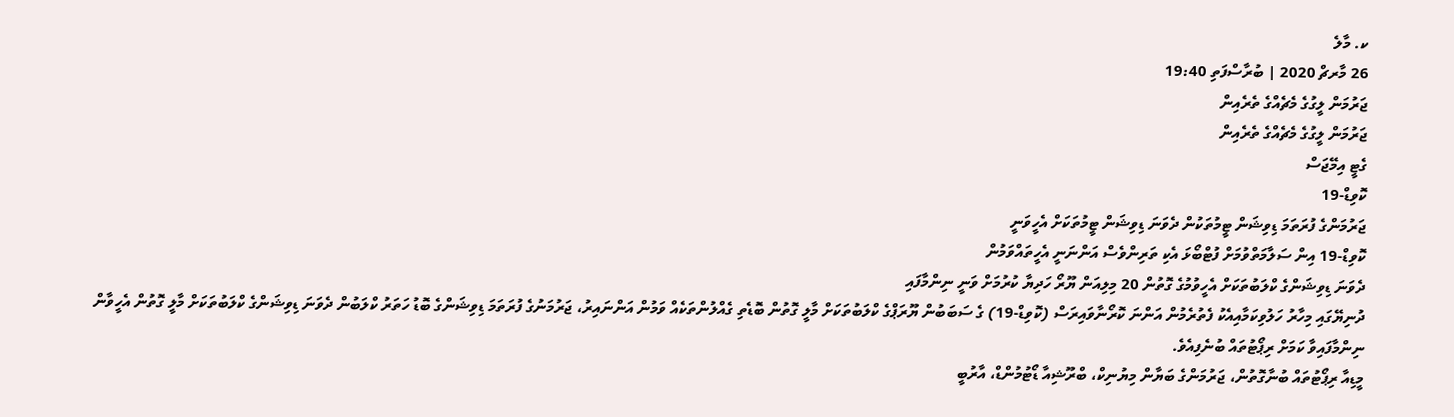ކ. މާލެ
26 މާރޗް 2020 | ބުރާސްފަތި 19:40
ޖަރުމަން ލީގުގެ މެޗެއްގެ ތެރެއިން
ޖަރުމަން ލީގުގެ މެޗެއްގެ ތެރެއިން
ގެޓީ އިމޭޖަސް
ކޮވިޑް-19
ޖަރުމަންގެ ފުރަތަމަ ޑިވިޝަން ޓީމުތަކުން ދެވަނަ ޑިވިޝަން ޓީމުތަކަށް އެހީވަނީ
ކޮވިޑް-19 އިން ސަލާމަތްވުމަށް ފުޓްބޯޅަ އެކި ތަރިންވެސް އަންނަނީ އެހީތައްވަމުން
ދެވަނަ ޑިވިޝަންގެ ކްލަބުތަކަށް އެހީވުމުގެ ގޮތުން 20 މިލިއަން ޔޫރޯ ހަދިޔާ ކުރުމަށް ވަނީ ނިންމާފައި
ދުނިޔޭގައި މިހާރު ހަލުވިކަމާއިއެކު ފެތުރެމުން އަންނަ ކޮރޯނާވައިރަސް (ކޮވިޑް-19) ގެ ސަބަބުން ޔޫރަޕްގެ ކްލަބުތަކަށް މާލީ ގޮތުން ބޮޑެތި ގެއްލުންތަކެއް ވަމުން އަންނައިރު، ޖަރުމަނުގެ ފުރަތަމަ ޑިވިޝަންގެ ބޮޑު ހަތަރު ކްލަބުން ދެވަނަ ޑިވިޝަންގެ ކްލަބުތަކަށް މާލީ ގޮތުން އެހީވާން ނިންމާފައިވާ ކަމަށް ރިޕޯޓުތައް ބުނެފިއެވެ.
މީޑިއާ ރިޕޯޓުތައް ބުނާގޮތުން، ޖަރުމަންގެ ބަޔާން މިޔުނިކް، ބްރޫޝިއާ ޑޯޓުމުންޑް، އާރުބީ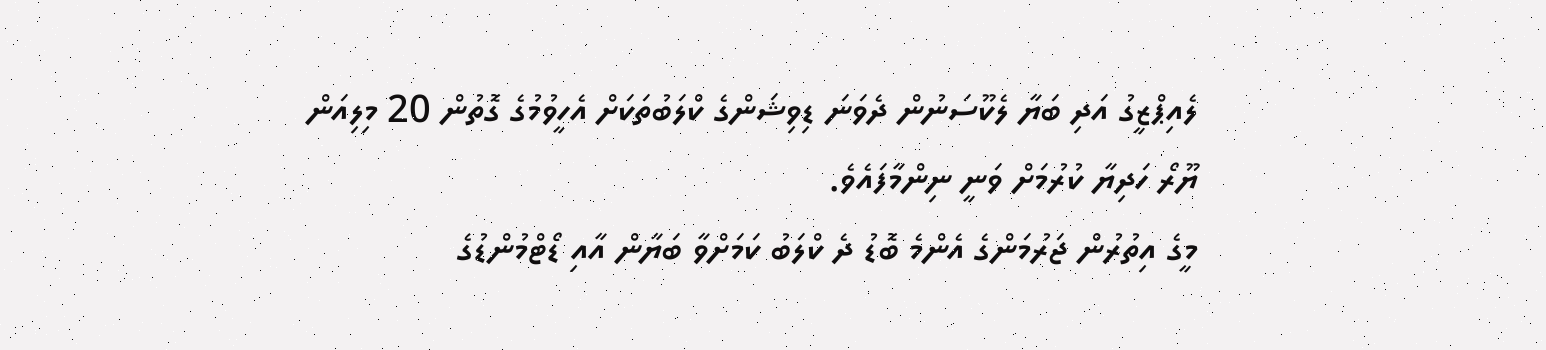ލެއިޕްޒީގު އަދި ބަޔާ ލެކޫސަނުން ދެވަނަ ޑިވިޝަންގެ ކްލަބުތަކަށް އެހީވުމުގެ ގޮތުން 20 މިލިއަން ޔޫރޯ ހަދިޔާ ކުރުމަށް ވަނީ ނިންމާފައެވެ.
މީގެ އިތުރުން ޖަރުމަންގެ އެންމެ ބޮޑު ދެ ކްލަބު ކަމަށްވާ ބަޔާން އާއި ޑޯޓްމުންޑުގެ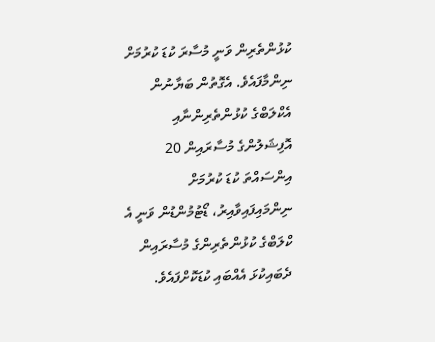ކުޅުންތެރިން ވަނީ މުސާރަ ކުޑަ ކުރުމަށް ނިންމާފައެވެ. އެގޮތުން ބަޔާނުން އެކްލަބްގެ ކުޅުންތެރިންނާއި އޮފިޝަލުންގެ މުސާރައިން 20 އިންސައްތަ ކުޑަ ކުރުމަށް ނިންމައިފައިވާއިރު، ޑޯޓުމުންޑުން ވަނީ އެ ކްލަބްގެ ކުޅުންތެރިންގެ މުސާރައިން ދެބައިކުޅަ އެއްބައި ކުޑަކޮށްފައެވެ.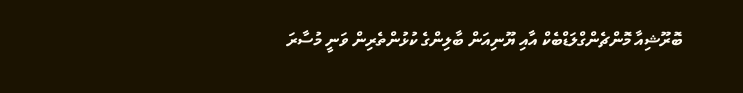ބޮރޫޝިއާ މޮންޗެންގްލަޑްބެކް އާއި ޔޫނިއަން ބާލިންގެ ކުޅުންތެރިން ވަނީ މުސާރަ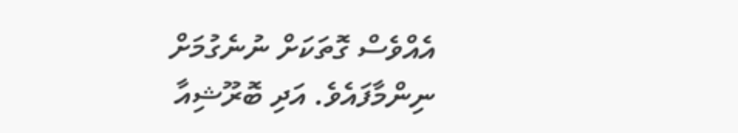އެއްވެސް ގޮތަކަށް ނުނެގުމަށް ނިންމާފައެވެ. އަދި ބޮރޫޝިއާ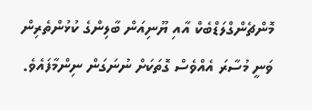މޮންޗެންގްލަޑްބެކް އާއި ޔޫނިއަން ބާލިންގެ ކުޅުންތެރިން ވަނީ މުސާރަ އެއްވެސް ގޮތަކަށް ނުނަގަން ނިންމާފައެވެ.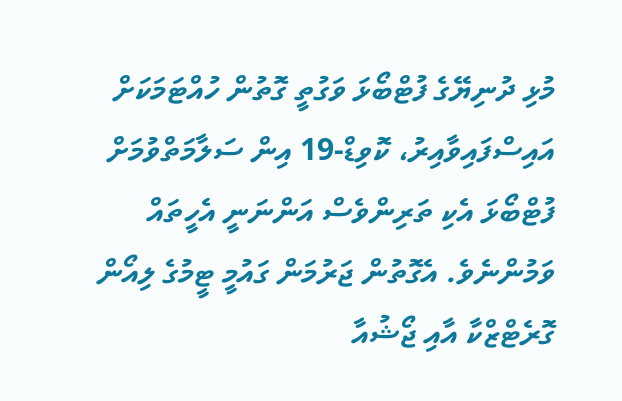މުޅި ދުނިޔޭގެ ފުޓްބޯޅަ ވަގުތީ ގޮތުން ހުއްޓަމަކަށް އައިސްފައިވާއިރު، ކޮވިޑް-19 އިން ސަލާމަތްވުމަށް ފުޓްބޯޅަ އެކި ތަރިންވެސް އަންނަނީ އެހީތައް ވަމުންނެވެ. އެގޮތުން ޖަރުމަން ގައުމީ ޓީމުގެ ލިއޯން ގޮރެޓްޒްކާ އާއި ޖޯޝުއާ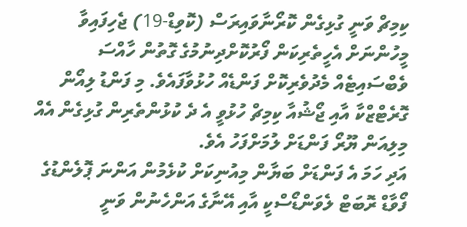ކިމިޗް ވަނީ ގުޅިގެން ކޮރޯނާވައިރަސް (ކޮވިޑް-19) ޖެހިފައިވާ މީހުންނަށް އެހީތެރިކަން ފޯރުކޮށްދިނުމުގެ ގޮތުން ހާއްސަ ވެބްސައިޓެއް މެދުވެރިކޮށް ފަންޑެއް ހުޅުވާފައެވެ. މި ފަންޑު ލިއޯން ގޮރެޓްޒްކާ އާއި ޖޯޝުއާ ކިމިޗް ހުޅުވީ އެ ދެ ކުޅުންތެރިން ގުޅިގެން އެއް މިލިއަން ޔޫރޯ ފަންޑަށް ލުމަށްފަހު އެވެ.
އަދި ހަމަ އެ ފަންޑަށް ބަޔާން މިއުނިކަށް ކުޅެމުން އަންނަ ޕޮލެންޑުގެ ފޯވާޑް ރޮބަޓް ލެވަންޑޯސްކީ އާއި އޭނާގެ އަންހެނުން ވަނީ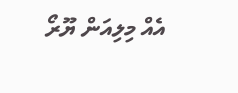އެއް މިލިއަން ޔޫރޯ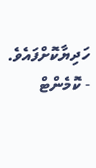ހަދިޔާކޮށްފައެވެ.
- ކޮމެންޓް